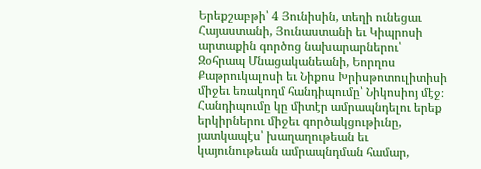Երեքշաբթի՝ 4 Յունիսին, տեղի ունեցաւ Հայաստանի, Յունաստանի եւ Կիպրոսի արտաքին գործոց նախարարներու՝ Զօհրապ Մնացականեանի, Եորղոս Քաթրուկալոսի եւ Նիքոս Խրիսթոտուլիտիսի միջեւ եռակողմ հանդիպումը՝ Նիկոսիոյ մէջ։
Հանդիպումը կը միտէր ամրապնդելու երեք երկիրներու միջեւ գործակցութիւնը, յատկապէս՝ խաղաղութեան եւ կայունութեան ամրապնդման համար,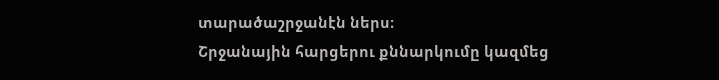տարածաշրջանէն ներս։
Շրջանային հարցերու քննարկումը կազմեց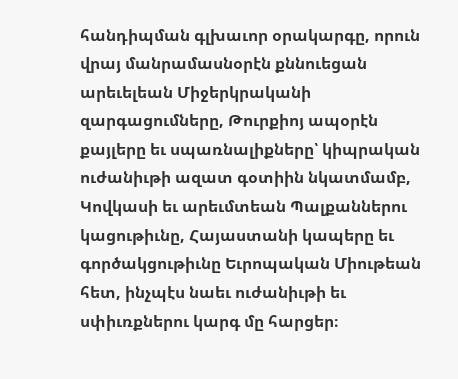հանդիպման գլխաւոր օրակարգը, որուն վրայ մանրամասնօրէն քննուեցան արեւելեան Միջերկրականի զարգացումները, Թուրքիոյ ապօրէն քայլերը եւ սպառնալիքները՝ կիպրական ուժանիւթի ազատ գօտիին նկատմամբ, Կովկասի եւ արեւմտեան Պալքաններու կացութիւնը, Հայաստանի կապերը եւ գործակցութիւնը Եւրոպական Միութեան հետ, ինչպէս նաեւ ուժանիւթի եւ սփիւռքներու կարգ մը հարցեր։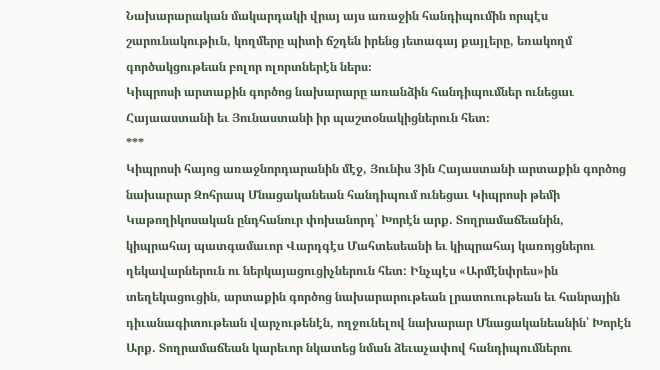Նախարարական մակարդակի վրայ այս առաջին հանդիպումին որպէս շարունակութիւն, կողմերը պիտի ճշդեն իրենց յետագայ քայլերը, եռակողմ գործակցութեան բոլոր ոլորտներէն ներս։
Կիպրոսի արտաքին գործոց նախարարը առանձին հանդիպումներ ունեցաւ Հայաաստանի եւ Յունաստանի իր պաշտօնակիցներուն հետ։
***
Կիպրոսի հայոց առաջնորդարանին մէջ, Յունիս 3ին Հայաստանի արտաքին գործոց նախարար Զոհրապ Մնացականեան հանդիպում ունեցաւ Կիպրոսի թեմի Կաթողիկոսական ընդհանուր փոխանորդ՝ Խորէն արք. Տողրամաճեանին, կիպրահայ պատգամաւոր Վարդգէս Մահտեսեանի եւ կիպրահայ կառոյցներու ղեկավարներուն ու ներկայացուցիչներուն հետ: Ինչպէս «Արմէնփրես»ին տեղեկացուցին, արտաքին գործոց նախարարութեան լրատուութեան եւ հանրային դիւանագիտութեան վարչութենէն, ողջունելով նախարար Մնացականեանին՝ Խորէն Արք. Տողրամաճեան կարեւոր նկատեց նման ձեւաչափով հանդիպումներու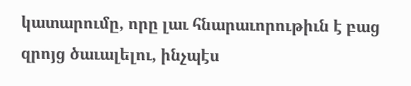կատարումը, որը լաւ հնարաւորութիւն է բաց զրոյց ծաւալելու, ինչպէս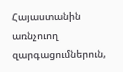Հայաստանին առնչուող զարգացումներուն,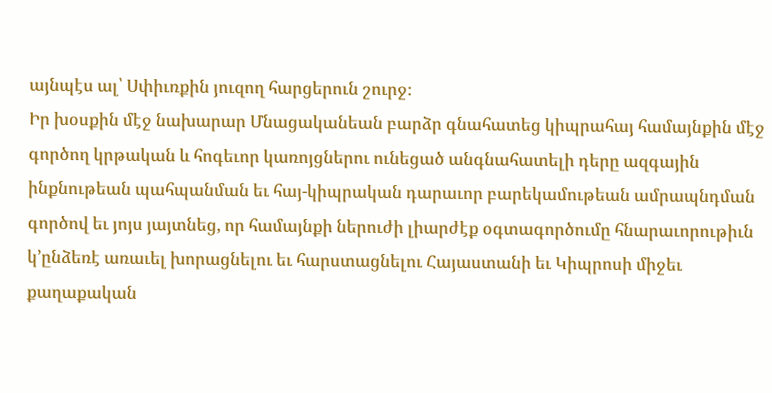այնպէս ալ՝ Սփիւռքին յուզող հարցերուն շուրջ։
Իր խօսքին մէջ նախարար Մնացականեան բարձր գնահատեց կիպրահայ համայնքին մէջ գործող կրթական և հոգեւոր կառոյցներու ունեցած անգնահատելի դերը ազգային ինքնութեան պահպանման եւ հայ-կիպրական դարաւոր բարեկամութեան ամրապնդման գործով եւ յոյս յայտնեց, որ համայնքի ներուժի լիարժէք օգտագործումը հնարաւորութիւն կ՚ընձեռէ առաւել խորացնելու եւ հարստացնելու Հայաստանի եւ Կիպրոսի միջեւ քաղաքական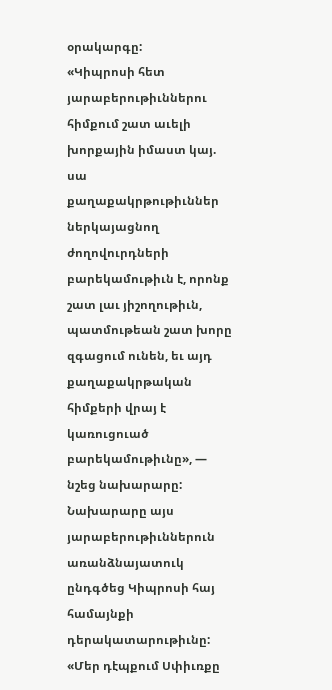օրակարգը:
«Կիպրոսի հետ յարաբերութիւններու հիմքում շատ աւելի խորքային իմաստ կայ. սա քաղաքակրթութիւններ ներկայացնող ժողովուրդների բարեկամութիւն է, որոնք շատ լաւ յիշողութիւն, պատմութեան շատ խորը զգացում ունեն, եւ այդ քաղաքակրթական հիմքերի վրայ է կառուցուած բարեկամութիւնը», — նշեց նախարարը:
Նախարարը այս յարաբերութիւններուն առանձնայատուկ ընդգծեց Կիպրոսի հայ համայնքի դերակատարութիւնը: «Մեր դէպքում Սփիւռքը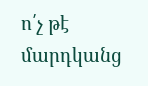ո՛չ թէ մարդկանց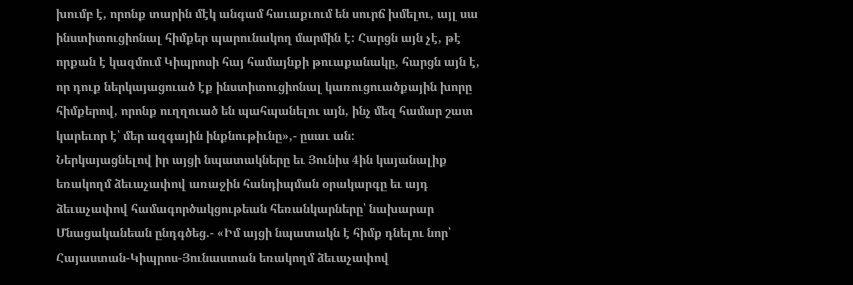խումբ է, որոնք տարին մէկ անգամ հաւաքւում են սուրճ խմելու, այլ սա ինստիտուցիոնալ հիմքեր պարունակող մարմին է: Հարցն այն չէ, թէ որքան է կազմում Կիպրոսի հայ համայնքի թուաքանակը, հարցն այն է, որ դուք ներկայացուած էք ինստիտուցիոնալ կառուցուածքային խորը հիմքերով, որոնք ուղղուած են պահպանելու այն, ինչ մեզ համար շատ կարեւոր է՝ մեր ազգային ինքնութիւնը»,- ըսաւ ան:
Ներկայացնելով իր այցի նպատակները եւ Յունիս 4ին կայանալիք եռակողմ ձեւաչափով առաջին հանդիպման օրակարգը եւ այդ ձեւաչափով համագործակցութեան հեռանկարները՝ նախարար Մնացականեան ընդգծեց.- «Իմ այցի նպատակն է հիմք դնելու նոր՝ Հայաստան-Կիպրոս-Յունաստան եռակողմ ձեւաչափով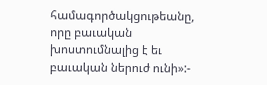համագործակցութեանը, որը բաւական խոստումնալից է եւ բաւական ներուժ ունի»:-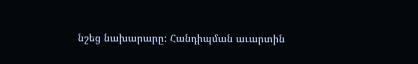նշեց նախարարը: Հանդիպման աւարտին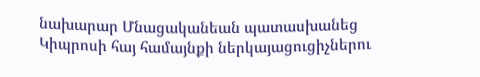նախարար Մնացականեան պատասխանեց Կիպրոսի հայ համայնքի ներկայացուցիչներու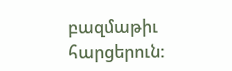բազմաթիւ հարցերուն: